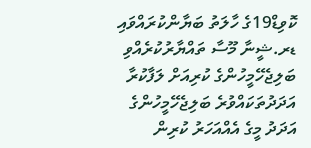ކޮވިޑް19ގެ ހާލަތު ބަޔާންކުރައްވައި ޑރ.ޝީނާ މޫސާ ތައްޔާރުކުރެއްވި ބަލިޖެހޭމީހުންގެ ކުރިއަށް ލަފާކުރާ އަދަދުތަކައްވުރެ ބަލިޖެހޭމީހުންގެ އަދަދު މީގެ އެއްއަހަރު ކުރިން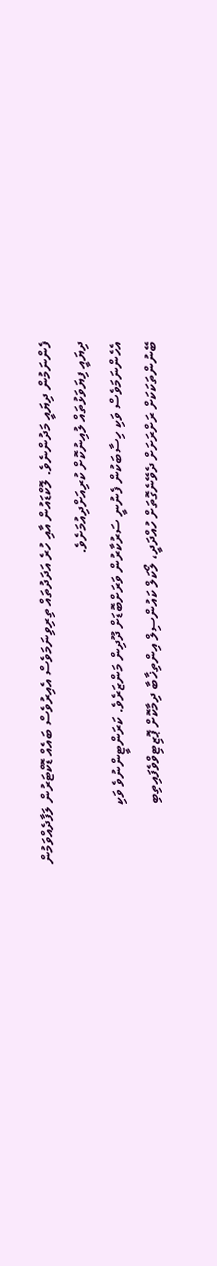ފެންނަމުން ދިޔައީ މަދުންނެވެ. ލޮކްޑައުން އާއި ހުރެ އަދަދުތައް ތިރިވިނަމަވެސް އެއިރުވެސް ބައެއް ޑޮކްޓަރުން ލަފާދެއްވަމުން ދިޔައީ ފިޔަވަޅުތައް ލުއިނުކޮށް ކުރިއަށްދިއުމަށެވެ.
އެހެންނަމަވެސް ވަކި ހިސާބަކުން ފެނުނީ ސަރުކާރުން ވަރަށްބޮޑަށް ދޫދިން މަންޒަރެވެ. ކަރަންޓީންނުވެ ވަކި ބޭނުންތަކަކަށް ރަށްރަށަށް ދެވޭނެގޮތަށް ހުއްދަދީ، ލޯކަލް ކައުންސިލް އިންތިޚާބާ ދިމާކޮށް ޕޮޒިޓިވްވެފައިތިބި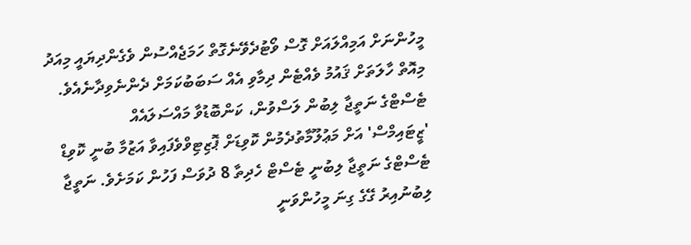މީހުންނަށް އަމިއްލައަށް ގޮސް ވޯޓުދެވޭނެގޮތް ހަމަޖެއްސުން ވެގެންދިޔައީ މިއަދު މިއޮތް ހާލަތަށް ޤައުމު ވެއްޓެން ދިމާވި އެއް ސަބަބުކަމަށް ދެންނެވިދާނެއެވެ.
ޓެސްޓްގެ ނަތީޖާ ލިބުން ލަސްވުން، ކަންބޮޑުވާ މައްސަލައެއް
'ޒީޓައިމްސް' އަށް މަޢުލޫމާތުދެމުން ކޮވިޑަށް ޕޮޒިޓިވްވެފައިވާ އަޒުމާ ބުނީ ކޮވިޑް ޓެސްޓްގެ ނަތީޖާ ލިބުނީ ޓެސްޓް ހެދިތާ 8 ދުވަސް ފަހުން ކަމަށެވެ. ނަތީޖާ ލިބުނުއިރު ގޭގެ ގިނަ މީހުންވަނީ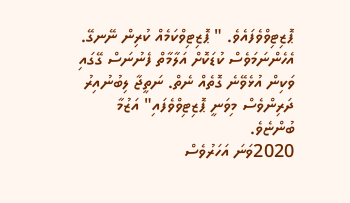ޕޮޒިޓިވްވެފައެވެ. " ޕޮޒިޓިވްކަމެއް ކުރިން ނޭނގޭ. އެހެންނަމަވެސް ކުޑަކޮށް އަލާމާތް ފެނުނަސް ގޭގައި ވަކިން އުޅެވޭނެ ގޮތެއް ނެތް. ނަތީޖާ ލިބުނުއިރު ދަރިންވެސް މިވަނީ ޕޮޒިޓިވްވެފައި" އަޒުމާ ބުންޏެވެ.
2020ވަނަ އަހަރުވެސް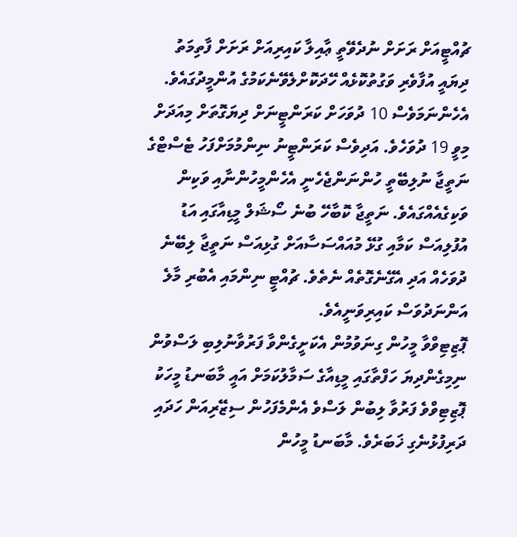ޗުއްޓީއަށް ރަށަށް ނުދެވޭތީ ޢާއިލާ ކައިރިއަށް ރަށަށް ފާތިމަތު ދިޔައީ އުފާވެރި ވަގުތުކޮޅެއް ހޭދަކޮށްލެވޭނެކަމުގެ އުންމީދުގައެވެ. އެހެންނަމަވެސް 10 ދުވަހަށް ކަރަންޓީނަށް ދިޔަގޮތަށް މިއަދަށް މިވީ 19 ދުވަހެވެ. އަދިވެސް ކަރަންޓީނު ނިންމުމަށްފަހު ޓެސްޓްގެ ނަތީޖާ ނުލިބޭތީ ހުންނަންޖެހެނީ އެހެންމީހުންނާއި ވަކިން ވަކިގެއެއްގައެވެ. ނަތީޖާ ކޮބާހޭ ބުނެ ސޯޝަލް މީޑިއާގައި އަޑު އުފުލިއަސް ކަމާއި ގުޅޭ މުއައްސަސާއަށް ގުޅިއަސް ނަތީޖާ ލިބޭނެ ދުވަހެއް އަދި އެގޭނެގޮތެއް ނެތެވެ. ޗުއްޓީ ނިންމައި އެބުރި މާލެ އަންނަދުވަސް ކައިރިވަނީއެވެ.
ޕޮޒިޓިވްވާ މީހުން ގިނަވުމުން އެކަށީގެންވާ ފަރުވާނުލިބި ލަސްވުން
ނިމިގެންދިޔަ ހަފްތާގައި މީޑިއާގެ ސަމާލުކަމަށް އައީ މާބަނޑު މީހަކު ޕޮޒިޓިވްވެ ފަރުވާ ލިބުން ލަސްވެ އެންމެފަހުން ސިޒޭރިއަން ހަދައި ދަރިފުޅުނެގި ޚަބަރެވެ. މާބަނޑު މީހުން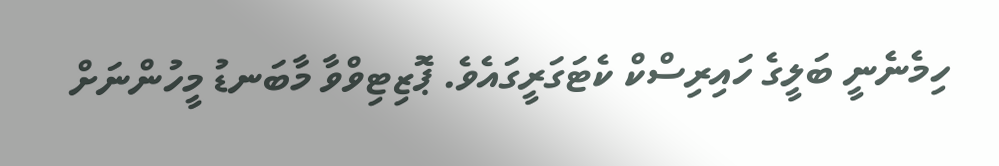ހިމެނެނީ ބަލީގެ ހައިރިސްކް ކެޓަގަރީގައެވެ. ޕޮޒިޓިވްވާ މާބަނޑު މީހުންނަށް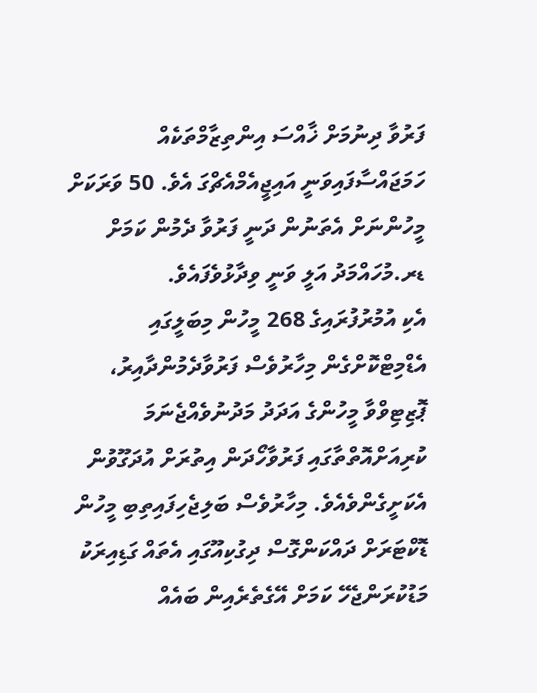ފަރުވާ ދިނުމަށް ޚާއްސަ އިންތިޒާމްތަކެއް ހަމަޖައްސާފައިވަނީ އައިޖީއެމްއެޗްގަ އެވެ. 50 ވަރަކަށް މީހުންނަށް އެތަނުން ދަނީ ފަރުވާ ދެމުން ކަމަށް ޑރ.މުހައްމަދު އަލީ ވަނީ ވިދާޅުވެފައެވެ.
އެކި އުމުރުފުރައިގެ 268 މީހުން މިބަލީގައި އެޑްމިޓްކޮށްގެން މިހާރުވެސް ފަރުވާދެމުންދާއިރު، ޕޮޒިޓިވްވާ މީހުންގެ އަދަދު މަދުނުވެއްޖެނަމަ ކުރިއަށްއޮތްތާގައި ފަރުވާހޯދަން އިތުރަށް އުދަގޫވުން އެކަށީގެންވެއެވެ. މިހާރުވެސް ބަލިޖެހިފައިތިބި މީހުން ޑޮކްޓަރަށް ދައްކަންގޮސް ދިގުކިއޫގައި އެތައް ގަޑިއިރަކު މަޑުކުރަންޖެހޭ ކަމަށް އޭގެތެރެއިން ބައެއް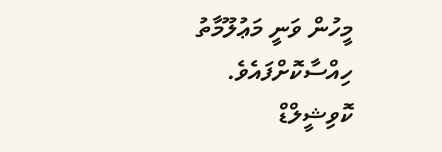މީހުން ވަނީ މަޢުލޫމާތު ހިއްސާކޮށްފައެވެ.
ކޮވިޝީލްޑް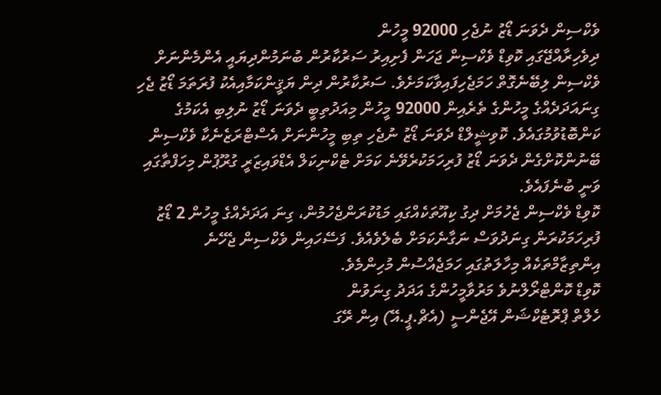ވެކްސިން ދެވަނަ ޑޯޒު ނުޖެހި 92000 މީހުން
ދިވެހިރާއްޖޭގައި ކޮވިޑް ވެކްސިން ޖަހަން ފެށިއިރު ސަރުކާރުން ބުނަމުންދިޔައީ އެންމެންނަށް ވެކްސިން ލިބޭނެގޮތް ހަމަޖެހިފައިވާކަމަށެވެ. ސަރުކާރުން ދިން ޔަޤީންކަމާއިއެކު ފުރަތަމަ ޑޯޒު ޖެހި ގިނައަދަދެއްގެ މީހުންގެ ތެރެއިން 92000 މީހުން މިއަދުތިބީ ދެވަނަ ޑޯޒު ނުލިބި އެކަމުގެ ކަންބޮޑުވުމުގައެވެ. ކޮވިޝީލްޑް ދެވަނަ ޑޯޒު ނުޖެހި ތިބި މީހުންނަށް އެސްޓްރަޒެނެކާ ވެކްސިން ބޭނުންކޮށްގެން ދެވަނަ ޑޯޒު ފުރިހަމަކުރެވޭނެ ކަމަށް ޓެކްނިކަލް އެޑްވައިޒަރީ ގުރޫޕުން މިހަފްތާގައި ވަނީ ބުނެފައެވެ.
ކޮވިޑް ވެކްސިން ޖެހުމަށް ދިގު ކިއޫތަކެއްގައި މަޑުކުރަންޖެހުމުން، ގިނަ އަދަދެއްގެ މީހުން 2 ޑޯޒު ފުރިހަމަކުރަން ގިނަދުވަސް ނަގާނެކަމަށް ބެލެވެއެވެ. ފަސޭހައިން ވެކްސިން ޖެހޭނެ އިންތިޒާމްތަކެއް މިހާލަތުގައި ހަމަޖެއްސުން މުހިންމެވެ.
ކޮވިޑް ކޮންޓްރޯލްނުވެ މަރުވާމީހުންގެ އަދަދު ގިނަވުން
ހެލްތް ޕްރޮޓެކްޝަން އޭޖެންސީ (އެޗް.ޕީ.އޭ) އިން ރޭގަ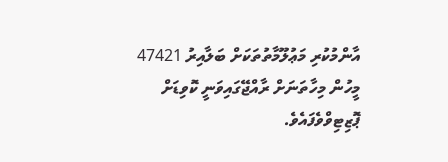އާންމުކުރި މަޢުލޫމާތުތަކަށް ބަލާއިރު 47421 މީހުން މިހާތަނަށް ރާއްޖޭގައިވަނީ ކޮވިޑަށް ޕޮޒިޓިވްވެފައެވެ.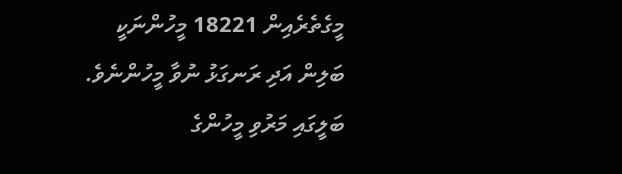މީގެތެރެއިން 18221 މީހުންނަކީ ބަލިން އަދި ރަނގަޅު ނުވާ މީހުންނެވެ. ބަލީގައި މަރުވި މީހުންގެ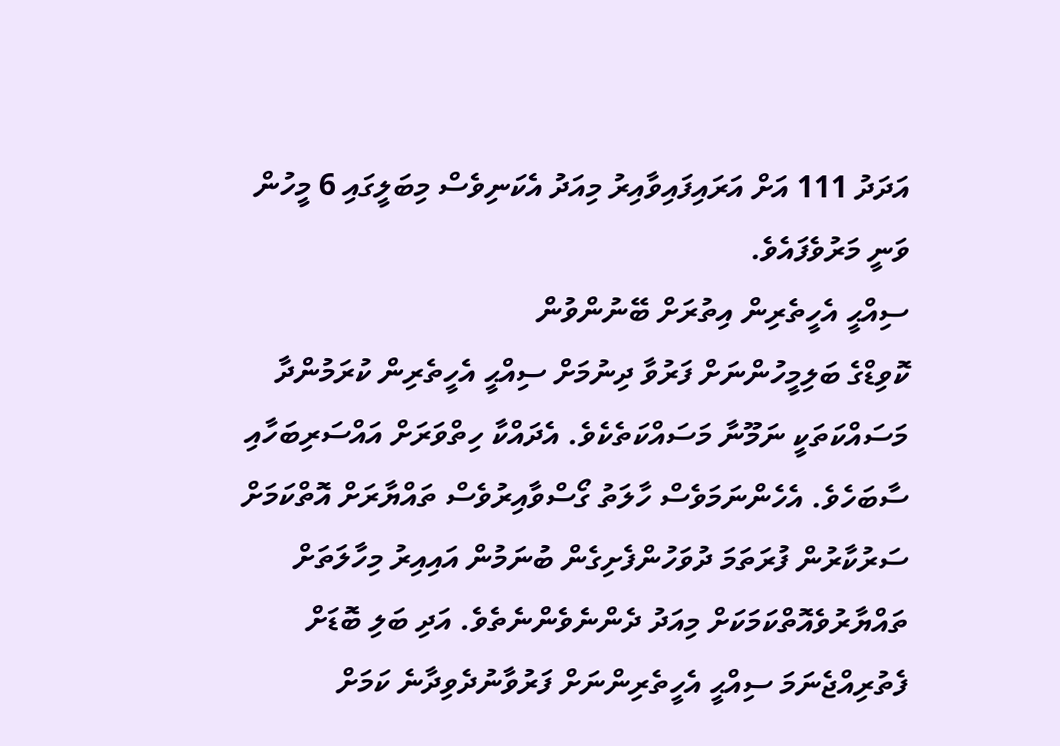އަދަދު 111 އަށް އަރައިފައިވާއިރު މިއަދު އެކަނިވެސް މިބަލީގައި 6 މީހުން ވަނީ މަރުވެފައެވެ.
ސިއްޙީ އެހީތެރިން އިތުރަށް ބޭނުންވުން
ކޮވިޑްގެ ބަލިމީހުންނަށް ފަރުވާ ދިނުމަށް ސިއްޙީ އެހީތެރިން ކުރަމުންދާ މަސައްކަތަކީ ނަމޫނާ މަސައްކަތެކެވެ. އެދައްކާ ހިތްވަރަށް އައްސަރިބަހާއި ސާބަހެވެ. އެހެންނަމަވެސް ހާލަތު ގޯސްވާއިރުވެސް ތައްޔާރަށް އޮތްކަމަށް ސަރުކާރުން ފުރަތަމަ ދުވަހުންފެށިގެން ބުނަމުން އައިއިރު މިހާލަތަށް ތައްޔާރުވެއޮތްކަމަކަށް މިއަދު ދެންނެވެންނެތެވެ. އަދި ބަލި ބޮޑަށް ފެތުރިއްޖެނަމަ ސިއްޙީ އެހީތެރިންނަށް ފަރުވާނުދެވިދާނެ ކަމަށް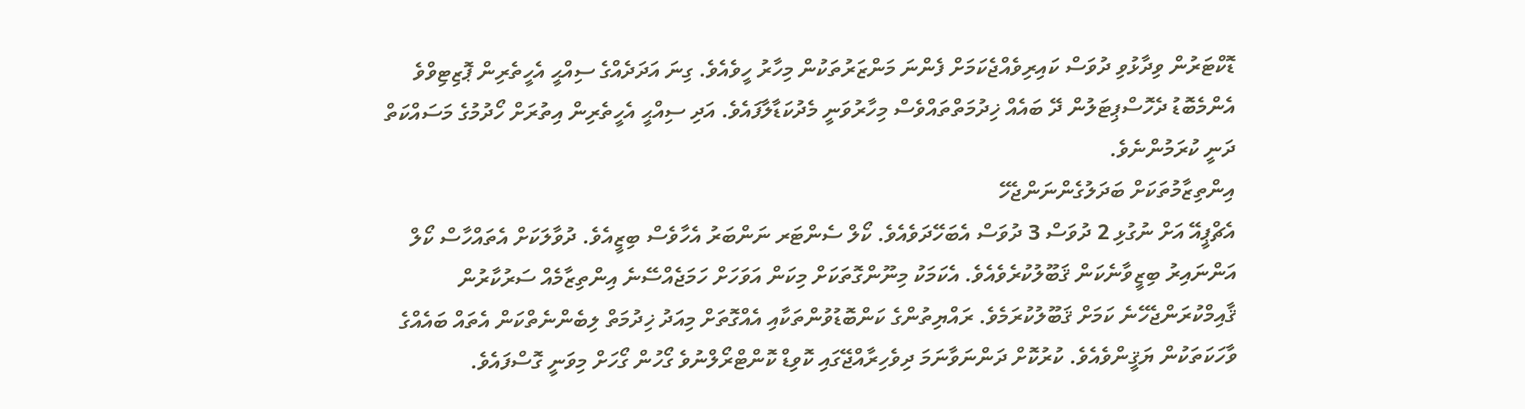ޑޮކްޓަރުން ވިދާޅުވި ދުވަސް ކައިރިވެއްޖެކަމަށް ފެންނަ މަންޒަރުތަކުން މިހާރު ހީވެއެވެ. ގިނަ އަދަދެއްގެ ސިއްޙީ އެހީތެރިން ޕޮޒިޓިވްވެ އެންމެބޮޑު ދެހޮސްޕިޓަލުން ދޭ ބައެއް ޚިދުމަތްތައްވެސް މިހާރުވަނީ މެދުކަޑާލާފައެވެ. އަދި ސިއްޙީ އެހީތެރިން އިތުރަށް ހޯދުމުގެ މަސައްކަތް ދަނީ ކުރަމުންނެވެ.
އިންތިޒާމުތަކަށް ބަދަލުގެންނަންޖެހޭ
އެޗްޕީއޭ އަށް ނުގުޅި 2 ދުވަސް 3 ދުވަސް އެބަހޭދަވެއެވެ. ކޯލް ސެންޓަރ ނަންބަރު އެހާވެސް ބިޒީއެވެ. ދުވާލަކަށް އެތައްހާސް ކޯލް އަންނައިރު ބިޒީވާނެކަން ޤަބޫލުކުރެވެއެވެ. އެކަމަކު މިނޫންގޮތަކަށް މިކަން އަވަހަށް ހަމަޖެއްސޭނެ އިންތިޒާމެއް ސަރުކާރުން ޤާއިމްކުރަންޖެހޭނެ ކަމަށް ޤަބޫލުކުރަމެވެ. ރައްޔިތުންގެ ކަންބޮޑުވުންތަކާއި އެއްގޮތަށް މިއަދު ޚިދުމަތް ލިބެންނެތްކަން އެތައް ބައެއްގެ ވާހަކަތަކުން ޔަޤީންވެއެވެ. ކުރުކޮށް ދަންނަވާނަމަ ދިވެހިރާއްޖޭގައި ކޮވިޑް ކޮންޓްރޯލްނުވެ ގޯހުން ގޯހަށް މިވަނީ ގޮސްފައެވެ.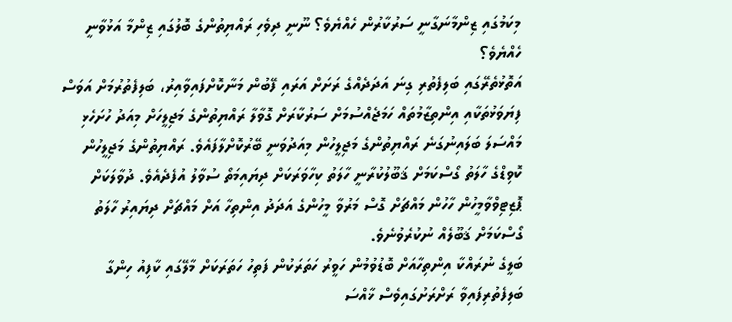މިކަމުގައި ޒިންމާނަގާނީ ސަރުކާރުން ހެއްޔެވެ؟ ނޫނީ ދިވެހި ރައްޔިތުންގެ ބޮލުގައި ޒިންމާ އަޅުވާނީ ހެއްޔެވެ؟
އަތޮޅުތެރޭގައި ބަލިފެތުރި ގިނަ އަދަދެއްގެ ރަށަށް އަރައި ފޭބުން މަނާކޮށްފައިވާއިރު، ބަލިފެތުރުމަށް އަވަސް ފިޔަވަޅުތަކާއި އިންތިޒާމުތައް ހަމަޖެއްސުމަށް ސަރުކާރަށް ގޮވާލާ ރައްޔިތުންގެ މަޖިލީހަށް މިއަދު ހުށަހެޅި މައްސަލަ ބަލައިނުގަނެ ރައްޔިތުންގެ މަޖިލީހުން މިއަދުވަނީ ބޭރުކޮށްލާފައެވެ. ރައްޔިތުންގެ މަޖިލީހުން ކޮވިޑްގެ ހާލަތު ގޯސްކަމަށް ޤަބޫލުކުރާނީ ހާލަތު ކިހާވަރަކަށް ދިޔައިމަތޯ ސުވާލު އުފެދެއެވެ. ދުވާލަކަށް ޕޮޒިޓިވްވާމީހުން ހާހުން މައްޗަށް ގޮސް މަރުވާ މީހުންގެ އަދަދު އިންތިހާ އަށް މައްޗަށް ދިޔައިރު ހާލަތު ގޯސްކަމަށް ޤަބޫލެއް ނުކުރެވުނެވެ.
ބަލީގެ ނުރައްކާ އިންތިހާއަށް ބޮޑުވުމުން ހަވީރު ހަތަރަކުން ފަތިހު ހަތަރަކަށް މާލޭގައި ކާފިއު ހިންގާ ބަލިފެތުރިފައިވާ ރަށްރަށުގައިވެސް ޚާއްސަ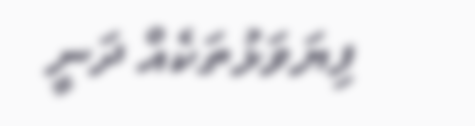ފިޔަވަޅުތަކެއް ދަނީ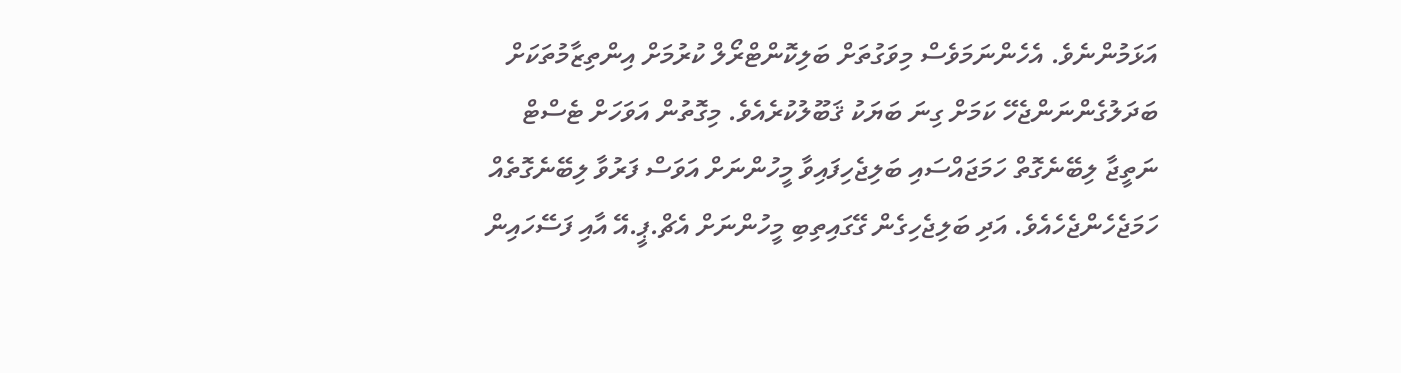އަޅަމުންނެވެ. އެހެންނަމަވެސް މިވަގުތަށް ބަލިކޮންޓްރޯލް ކުރުމަށް އިންތިޒާމުތަކަށް ބަދަލުގެންނަންޖެހޭ ކަމަށް ގިނަ ބަޔަކު ޤަބޫލުކުރެއެވެ. މިގޮތުން އަވަހަށް ޓެސްޓް ނަތީޖާ ލިބޭނެގޮތް ހަމަޖައްސައި ބަލިޖެހިފައިވާ މީހުންނަށް އަވަސް ފަރުވާ ލިބޭނެގޮތެއް ހަމަޖެހެންޖެހެއެވެ. އަދި ބަލިޖެހިގެން ގޭގައިތިބި މީހުންނަށް އެޗް.ޕީ.އޭ އާއި ފަސޭހައިން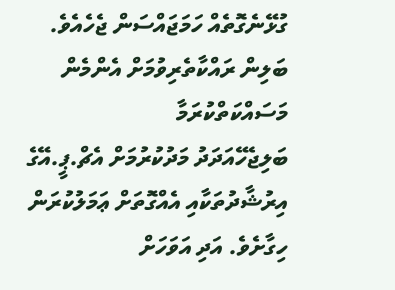ގުޅޭނެގޮތެއް ހަމަޖައްސަން ޖެހެއެވެ.
ބަލިން ރައްކާތެރިވުމަށް އެންމެން މަސައްކަތްކުރަމާ
ބަލިޖެހޭއަދަދު މަދުކުރުމަށް އެޗް.ޕީ.އޭގެ އިރުޝާދުތަކާއި އެއްގޮތަށް ޢަމަލުކުރަން ހިގާށެވެ. އަދި އަވަހަށް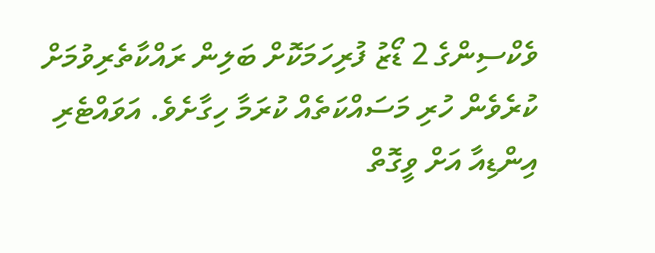ވެކްސިންގެ 2 ޑޯޒު ފުރިހަމަކޮށް ބަލިން ރައްކާތެރިވުމަށް ކުރެވެން ހުރި މަސައްކަތެއް ކުރަމާ ހިގާށެވެ. އަވައްޓެރި އިންޑިއާ އަށް ވީގޮތް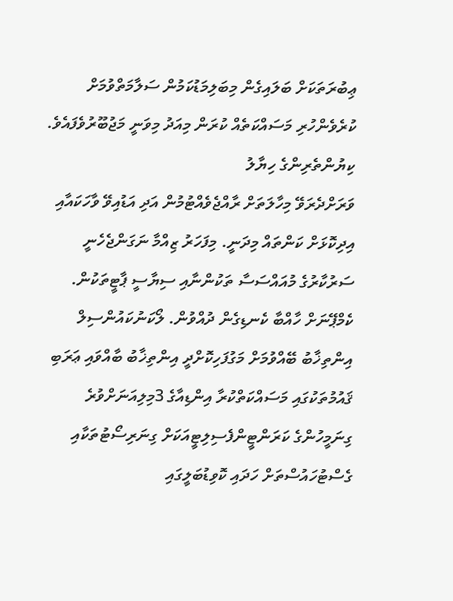ޢިބުރަތަކަށް ބަލައިގެން މިބަލިމަޑުކަމުން ސަލާމަތްވުމަށް ކުރެވެންހުރި މަސައްކަތެއް ކުރަން މިއަދު މިވަނީ މަޖުބޫރުވެފައެވެ.
ކިޔުންތެރިންގެ ހިޔާލު
ވަރަށްދެރަވޭ މިހާލަތަށް ރާއްޖެވެއްޓުމުން އަދި އަޑުއިވޭ ވާހަކައާއި އިދިކޮޅަށް ކަންތައް މިދަނީ. މިފަހަރު ޒިއްމާ ނަގަންޖެހެނީ ސަރުކާރުގެ މުއައްސަސާ ތަކުންނާއި ސިޔާސީ ޕާޓީތަކުން. ކެމްޕޭނަށް ހާއްބާ ކެނޑިގެން ދުއްވުން. ލޯކަނުކައުންސިލް އިންތިޚާބު ބޭއްވުމަށް މަގުފަހިކޮށްދީ އިންތިޚާބު ބާއްވައި ޢަރަބި ޤައުމުތަކުގައި މަސައްކަތްކުރާ އިންޑިއާގެ 3މިލިއަނަށްވުރެ ގިނަމީހުންގެ ކަރަންޓީންފެސިލިޓީއަކަށް ގިނަރިސޯޓުތަކާއި ގެސްޓުހައުސްތަށް ހަދައި ކޮވިޑުބަލީގައި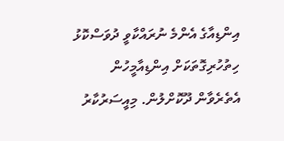އިންޑިއާގެ އެންމެ ނުރައްކާވީ ދުވަސްކޮޅު ހިތުހުރިގޮތަކަށް އިންޑިއާމީހުން އެތެރެވާން ދޫކޮށްލުން. މިއީސަރުކާރު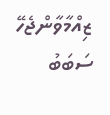ޒިއްމާވާންޖެހޭ ސަބަބު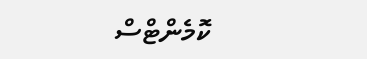ކޮމެންޓްސް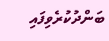ބަންދުކުރެވިފައި